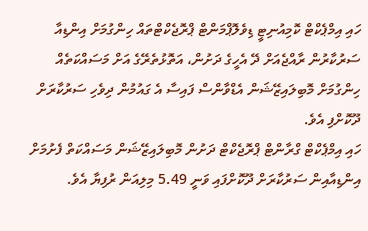ހައި އިމްޕެކްޓް ކޮމިއުނިޓީ ޑިވެލޮޕްމަންޓް ޕްރޮޖެކްޓްތައް ހިންގުމަށް އިންޑިއާ ސަރުކާރުން ރާއްޖެއަށް ދޭ އެހީގެ ދަށުން، އަތޮޅުތެރޭގެ އަށް މަސައްކަތެއް ހިންގުމަށް މޮބިލައިޒޭޝަން އެޑްވާންސް ފައިސާ އެ ގައުމުން ދިވެހި ސަރުކާރަށް ދޫކޮށްފި އެވެ.
ހައި އިމްޕެކްޓް ގްރާންޓް ޕްރޮޖެކްޓް ދަށުން މޮބިލައިޒޭޝަން މަސައްކަތް ފެށުމަށް އިންޑިއާއިން ސަރުކާރަށް ދޫކޮށްފައި ވަނީ 5.49 މިލިއަން ރުފިޔާ އެވެ.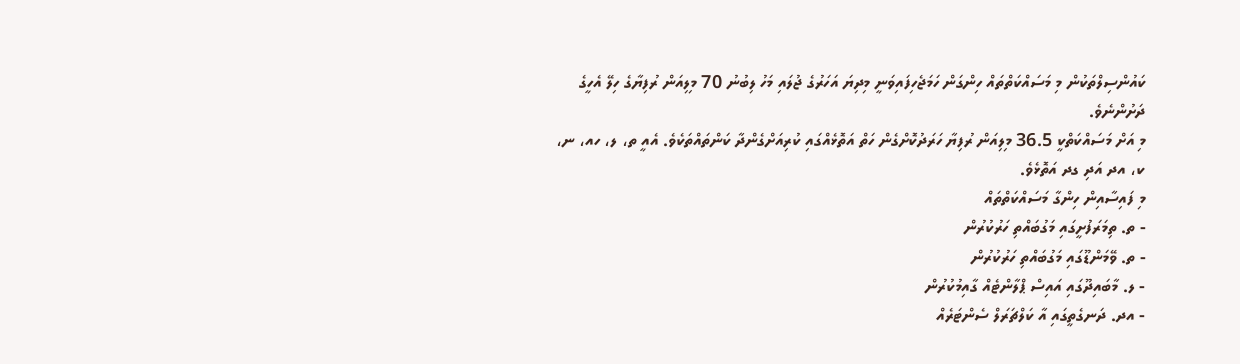ކައުންސިލްތަކުން މި މަސައްކަތްތައް ހިންގަން ހަމަޖެހިފައިވަނީ މިދިޔަ އަހަރުގެ ޖުލައި މަހު ލިބުނު 70 މިލިއަން ރުފިޔާގެ ހިލޭ އެހީގެ ދަށުންނެވެ.
މި އަށް މަސައްކަތްކީ 36.5 މިލިއަން ރުފިޔާ ހަރަދުކޮށްގެން ހަތް އަތޮޅެއްގައި ކުރިއަށްގެންދާ ކަންތައްތަކެވެ. އެއީ ތ، ލ، ހއ، ނ، ކ، އދ އަދި ގދ އަތޮޅެވެ.
މި ފައިސާއިން ހިންގާ މަސައްކަތްތައް
- ތ. ތިމަރަފުށީގައި މަގުބައްތި ހަރުކުރުން
- ތ. ވޭމަންޑޫގައި މަގުބައްތި ހަރުކުރުން
- ލ. މާބައިދޫގައި އައިސް ޕްލާންޓެއް ގާއިމުކުރުން
- އދ. ދަނގެތީގައި އާ ކަލްޗަރަލް ސެންޓަރެއް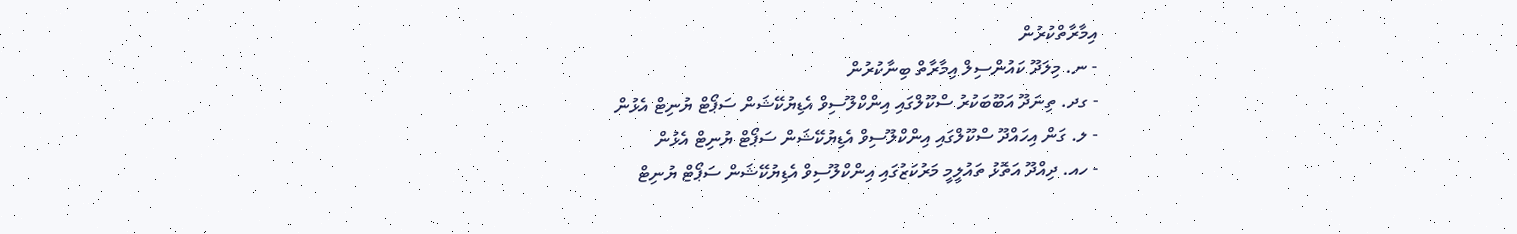އިމާރާތްކުރުން
- ނ. މިލަދޫ ކައުންސިލް އިމާރާތް ބިނާކުރުން
- ގދ. ތިނަދޫ އަބޫބަކުރު ސްކޫލްގައި އިންކްލޫސިވް އެޑިޔުކޭޝަން ސަޕޯޓް ޔުނިޓް އެޅުން
- ލ. ގަން އިހައްދޫ ސްކޫލްގައި އިންކްލޫސިވް އެޑިޔުކޭޝަން ސަޕޯޓް ޔުނިޓް އެޅުން
- ހއ. ދިއްދޫ އަތޮޅު ތައުލީމީ މަރުކަޒުގައި އިންކްލޫސިވް އެޑިޔުކޭޝަން ސަޕޯޓް ޔުނިޓް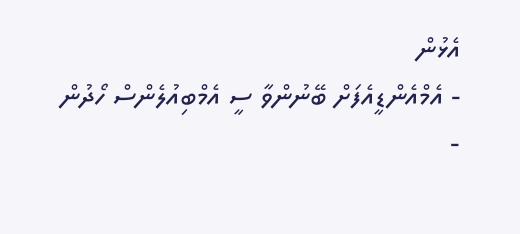އެޅުން
- އެމްއެންޑީއެފަށް ބޭނުންވާ ސީ އެމްބިއުލެންސް ހޯދުން
-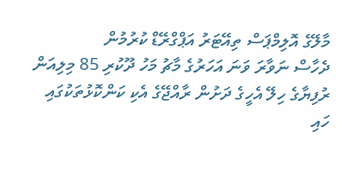މާލޭގެ އޮލިމްޕަސް ތިއޭޓަރު އަޕްގްރޭޑް ކުރުމުން
ދެހާސް ނަވާރަ ވަނަ އަހަރުގެ މާޗު މަހު ދޫކުރި 85 މިލިއަން ރުފިޔާގެ ހިލޭ އެހީގެ ދަށުން ރާއްޖޭގެ އެކި ކަންކޮޅުތަކުގައި ހައި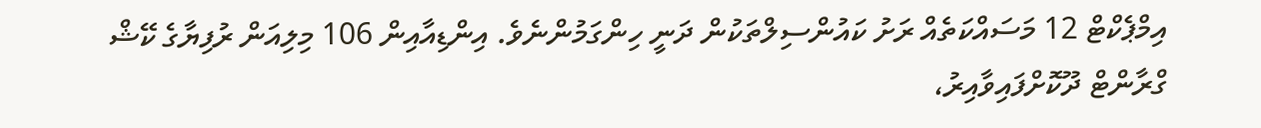އިމްޕެކްޓް 12 މަސައްކަތެއް ރަށު ކައުންސިލްތަކުން ދަނީ ހިންގަމުންނެވެ. އިންޑިއާއިން 106 މިލިއަން ރުފިޔާގެ ކޭޝް ގްރާންޓް ދޫކޮށްފައިވާއިރު،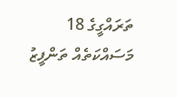ތަރައްގީގެ 18 މަސައްކަތެއް ތަންފީޒު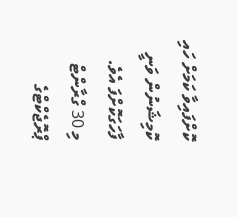ކޮށްފައިވާ ކަމަށް ހައި ކޮމިޝަނުން ވަނީ ފާހަގަކޮށްފަ އެވެ.
މި 30 ގްރާންޓް ޕްރޮޖެކްޓްގެ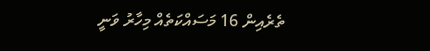ތެރެއިން 16 މަސައްކަތެއް މިހާރު ވަނީ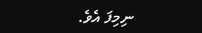ނިމިފަ އެވެ.